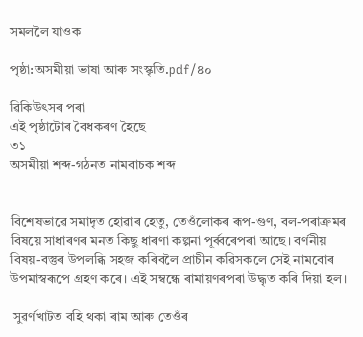সমললৈ যাওক

পৃষ্ঠা:অসমীয়া ভাষা আৰু সংস্কৃতি.pdf/৪০

ৱিকিউৎসৰ পৰা
এই পৃষ্ঠাটোৰ বৈধকৰণ হৈছে
৩১
অসমীয়া শব্দ-গঠনত নামবাচক শব্দ


বিশেষভাৱে সমাদৃত হোৱাৰ হেতু, তেওঁলোকৰ ৰূপ-গুণ, বল-পৰাক্ৰমৰ বিষয়ে সাধাৰণৰ মনত কিছু ধাৰণা কল্পনা পূৰ্ব্বৰেপৰা আছে। বৰ্ণনীয় বিষয়-বস্তুৰ উপলব্ধি সহজ কৰিবলৈ প্ৰাচীন কৱিসকলে সেই নামবোৰ উপমাস্বৰূপে গ্ৰহণ কৰে। এই সম্বন্ধে ৰামায়ণৰপৰা উদ্ধৃত কৰি দিয়া হল।

 সুৱৰ্ণখাটত বহি থকা ৰাম আৰু তেওঁৰ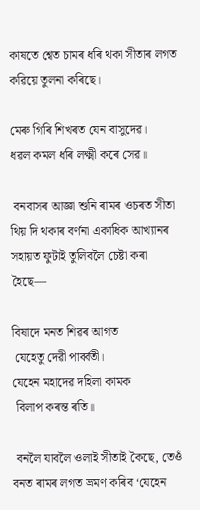কাষতে শ্বেত চামৰ ধৰি থকা সীতাৰ লগত কৱিয়ে তুলনা কৰিছে।

মেৰু গিৰি শিখৰত যেন বাসুদেৱ।
ধৱল কমল ধৰি লক্ষ্মী কৰে সেৱ॥

 বনবাসৰ আজ্ঞা শুনি ৰামৰ ওচৰত সীতা থিয় দি থকাৰ বৰ্ণনা একাধিক আখ্যানৰ সহায়ত ফুটাই তুলিবলৈ চেষ্টা কৰা হৈছে—

বিষাদে মনত শিৱৰ আগত
 যেহেতু দেৱী পাৰ্ব্বতী।
যেহেন মহাদেৱ দহিলা কামক
 বিলাপ কৰন্ত ৰতি॥

 বনলৈ যাবলৈ ওলাই সীতাই কৈছে, তেওঁ বনত ৰামৰ লগত ভ্ৰমণ কৰিব ‘যেহেন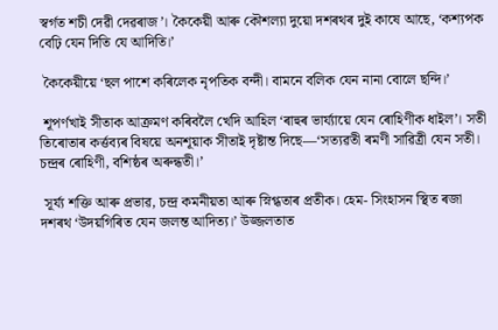স্বৰ্গত শচী দেৱী দেৱৰাজ’। কৈকেয়ী আৰু কৌশল্যা দুয়ো দশৰথৰ দুই কাষে আছে, ‘কশ্যপক বেঢ়ি যেন দিতি যে আদিতি।’

 কৈকেয়ীয়ে ‘ছল পাশে কৰিলেক নৃপতিক বন্দী। বামনে বলিক যেন নানা বোলে ছন্দি।’

 শূপৰ্ণখাই সীতাক আক্ৰমণ কৰিবলৈ খেদি আহিল ‘ৰাহুৰ ভাৰ্য্যায়ে যেন ৰোহিণীক ধাইল’। সতী তিৰোতাৰ কৰ্ত্তব্যৰ বিষয়ে অনশূয়াক সীতাই দৃষ্টান্ত দিছে—‘সত্যৱতী ৰমণী সাৱিত্ৰী যেন সতী। চন্দ্ৰৰ ৰোহিণী, বশিষ্ঠৰ অৰুন্ধতী।’

 সূৰ্য্য শক্তি আৰু প্ৰভাৱ, চন্দ্ৰ কমনীয়তা আৰু স্নিগ্ধতাৰ প্ৰতীক। হেম- সিংহাসন স্থিত ৰজা দশৰথ ‘উদয়গিৰিত যেন জলন্ত আদিত্য।’ উজ্জলতাত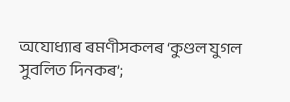অযোধ্যাৰ ৰমণীসকলৰ ‘কুণ্ডল যুগল সুবলিত দিনকৰ’;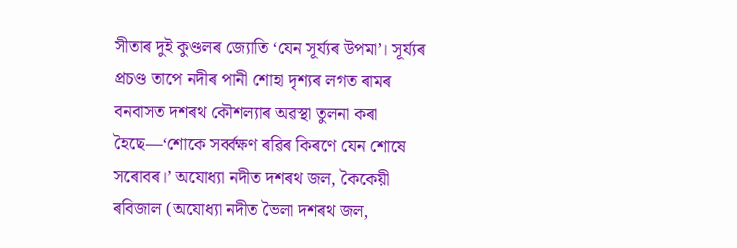সীতাৰ দুই কুণ্ডলৰ জ্যোতি ‘যেন সূৰ্য্যৰ উপমা’। সূৰ্য্যৰ প্ৰচণ্ড তাপে নদীৰ পানী শোহা দৃশ্যৰ লগত ৰামৰ বনবাসত দশৰথ কৌশল্যাৰ অৱস্থা তুলনা কৰা হৈছে—‘শোকে সৰ্ব্বক্ষণ ৰৱিৰ কিৰণে যেন শোষে সৰোবৰ।’ অযোধ্যা নদীত দশৰথ জল, কৈকেয়ী ৰবিজাল (অযোধ্যা নদীত ভৈলা দশৰথ জল,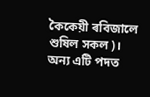কৈকেয়ী ৰবিজালে শুষিল সকল)। অন্য এটি পদত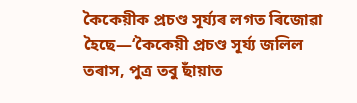কৈকেয়ীক প্ৰচণ্ড সূৰ্য্যৰ লগত ৰিজোৱা হৈছে—‘কৈকেয়ী প্ৰচণ্ড সূৰ্য্য জলিল তৰাস, পুত্ৰ তবু ছাঁয়াত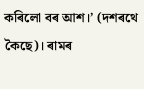কৰিলো বৰ আশ।’ (দশৰথে কৈছে)। ৰামৰ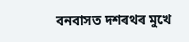বনবাসত দশৰথৰ মুখে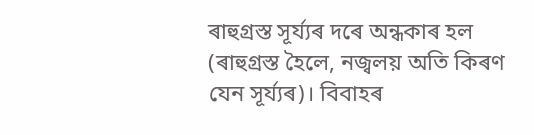ৰাহুগ্ৰস্ত সূৰ্য্যৰ দৰে অন্ধকাৰ হল (ৰাহুগ্ৰস্ত হৈলে, নজ্বলয় অতি কিৰণ যেন সূৰ্য্যৰ)। বিবাহৰ